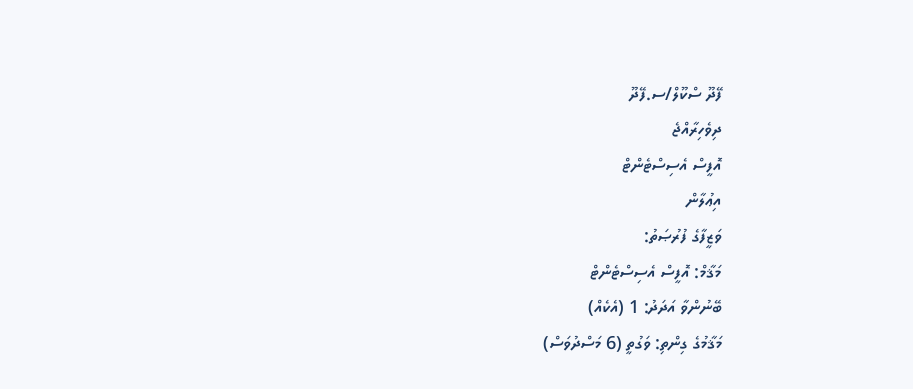ފޭދޫ ސްކޫލް/ސ.ފޭދޫ
ދިވެހިރާއްޖެ
އޮފީސް އެސިސްޓެންޓް
އިޢުލާން
ވަޒީފާގެ ފުރުޞަތު:
މަޤާމް: އޮފީސް އެސިސްޓެންޓް
ބޭނުންވާ އަދަދު: 1 (އެކެއް)
މަޤާމުގެ ގިންތި: ވަގުތީ (6 މަސްދުވަސް)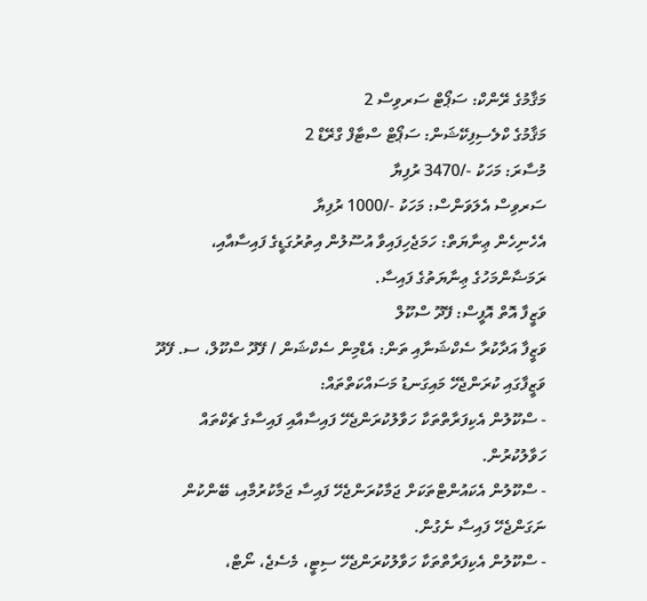މަޤާމުގެ ރޭންކް: ސަޕޯޓް ސަރވިސް 2
މަޤާމުގެ ކްލެސިފިކޭޝަން: ސަޕޯޓް ސްޓާފް ގްރޭޑް 2
މުސާރަ: މަހަކު -/3470 ރުފިޔާ
ސަރވިސް އެލަވަންސް: މަހަކު -/1000 ރުފިޔާ
އެހެނިހެން ޢިނާޔަތް: ހަމަޖެހިފައިވާ އުސޫލުން އިތުރުގަޑީގެ ފައިސާއާއި، ރަމަޟާންމަހުގެ ޢިނާޔަތުގެ ފައިސާ.
ވަޒީފާ އޮތް އޮފީސް: ފޭދޫ ސްކޫލް
ވަޒީފާ އަދާކުރާ ސެކްޝަނާއި ތަން: އެޑްމިން ސެކްޝަން / ފޭދޫ ސްކޫލް، ސ. ފޭދޫ
ވަޒީފާގައި ކުރަންޖެހޭ މައިގަނޑު މަސައްކަތްތައް:
- ސްކޫލުން އެކިފަރާތްތަކާ ހަވާލުކުރަންޖެހޭ ފައިސާއާއި ފައިސާގެ ޗެކްތައް ހަވާލުކުރުން.
- ސްކޫލުން އެކައުންޓްތަކަށް ޖަމާކުރަންޖެހޭ ފައިސާ ޖަމާކުރުމާއި، ބޭންކުން ނަގަންޖެހޭ ފައިސާ ނެގުން.
- ސްކޫލުން އެކިފަރާތްތަކާ ހަވާލުކުރަންޖެހޭ ސިޓީ، މެސެޖެ، ނޯޓް،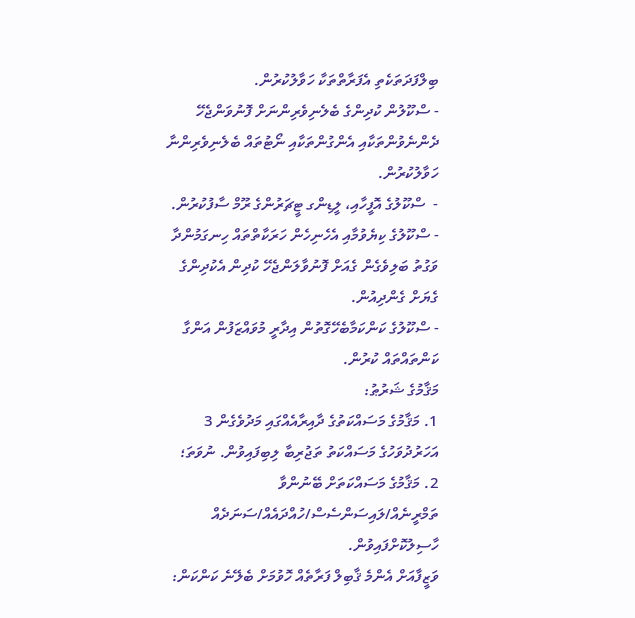ބިލްފަދަތަކެތި އެފަރާތްތަކާ ހަވާލުކުރުން.
- ސްކޫލުން ކުދިންގެ ބެލެނިވެރިންނަށް ފޮނުވަންޖެހޭ ދެންނެވުންތަކާއި އެންގުންތަކާއި ނޯޓުތައް ބެލެނިވެރިންނާ ހަވާލުކުރުން.
-  ސްކޫލުގެ އޮފީހާއި، ލީޑިންގ ޓީޗަރުންގެ ރޫމް ސާފުކުރުން.
- ސްކޫލުގެ ކިޔެވުމާއި އެހެނިހެން ހަރަކާތްތައް ހިނގަމުންދާ ވަގުތު ބަލިވެގެން ގެއަށް ފޮނުވާލަންޖެހޭ ކުދިން އެކުދިންގެ ގެޔަށް ގެންދިއުން.
- ސްކޫލުގެ ކަންކަމާބެހޭގޮތުން އިދާރީ މުވައްޒަފުން އަންގާ ކަންތައްތައް ކުރުން.
މަޤާމުގެ ޝަރުޠު:
1. މަޤާމުގެ މަސައްކަތުގެ ދާއިރާއެއްގައި މަދުވެގެން 3 އަހަރުދުވަހުގެ މަސައްކަތު ތަޖުރިބާ ލިބިފައިވުން. ނުވަތަ؛
2. މަޤާމުގެ މަސައްކަތަށް ބޭނުންވާ ތަމްރީނެއް/ލައިސަންސެސް/ހުއްދައެއް/ސަނަދެއް ހާސިލުކޮށްފައިވުން.
ވަޒީފާއަށް އެންމެ ޤާބިލް ފަރާތެއް ހޮވުމަށް ބެލޭނެ ކަންކަން: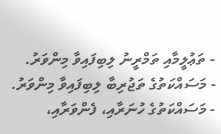- ތަޢުލީމާއި ތަމްރީނު ލިބިފައިވާ މިންވަރު.
- މަސައްކަތުގެ ތަޖުރިބާ ލިބިފައިވާ މިންވަރު.
- މަސައްކަތުގެ ހުނަރާއި، ފެންވަރާއި،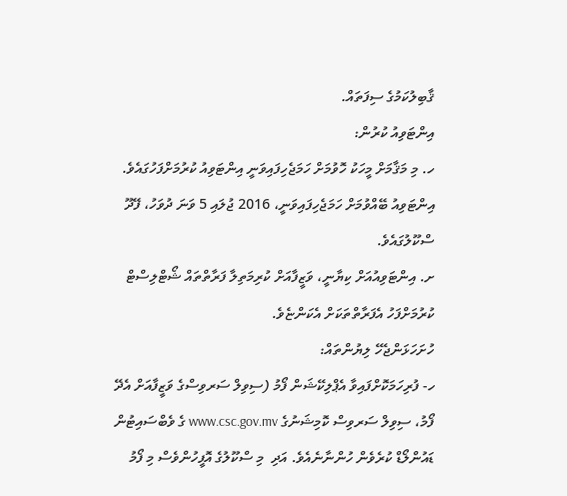ޤާބިލުކަމުގެ ސިފަތައް.
އިންޓަވިއު ކުރުން:
ހ. މި މަޤާމަށް މީހަކު ހޮވުމަށް ހަމަޖެހިފައިވަނީ އިންޓަވިއު ކުރުމަށްފަހުގައެވެ. އިންޓަވިއު ބޭއްވުމަށް ހަމަޖެހިފައިވަނީ، 2016 ޖުލައި 5 ވަނަ ދުވަހު، ފޭދޫ ސްކޫލުގައެވެ.
ށ. އިންޓަވިއުއަށް ކިޔާނީ، ވަޒީފާއަށް ކުރިމަތިލާ ފަރާތްތައް ޝޯޓްލިސްޓް ކުރުމަށްފަހު އެފަރާތްތަކަށް އެކަންޏެވެ.
ހުށަހަޅަންޖެހޭ ލިޔުންތައް:
ހ- ފުރިހަމަކޮށްފައިވާ އެޕްލިކޭޝަން ފޯމު (ސިވިލް ސަރވިސްގެ ވަޒީފާއަށް އެދޭ ފޯމު، ސިވިލް ސަރވިސް ކޮމިޝަނުގެ www.csc.gov.mv ގެ ވެބްސައިޓުން ޑައުންލޯޑް ކުރެވެން ހުންނާނެއެވެ. އަދި  މި ސްކޫލުގެ އޮފީހުންވެސް މި ފޯމު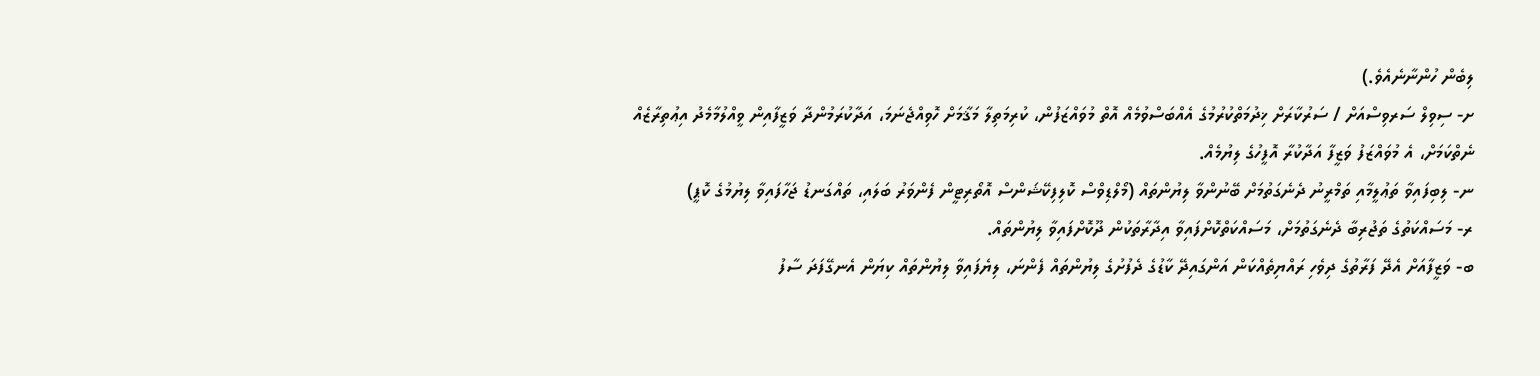ލިބެން ހުންނާނެއެވެ.)
ށ- ސިވިލް ސަރވިސްއަށް / ސަރުކާރަށް ޚިދުމަތްކުރުމުގެ އެއްބަސްވުމެއް އޮތް މުވައްޒަފުން، ކުރިމަތިލާ މަޤާމަށް ހޮވިއްޖެނަމަ، އަދާކުރަމުންދާ ވަޒީފާއިން ވީއްލުމާމެދު އިޢުތިރާޒެއް ނެތްކަމަށް، އެ މުވައްޒަފު ވަޒީފާ އަދާކުރާ އޮފީހުގެ ލިޔުމެއް.
ނ- ލިބިފައިވާ ތަޢުލީމާއި ތަމްރީނު ދެނެގަތުމަށް ބޭނުންވާ ލިޔުންތައް (މޯލްޑިވްސް ކޮލިފިކޭޝަންސް އޮތޯރިޓީން ފެންވަރު ބަލައި، ތައްގަނޑު ޖަހާފައިވާ ލިޔުމުގެ ކޮޕީ)
ރ- މަސައްކަތުގެ ތަޖުރިބާ ދެނެގަތުމަށް، މަސައްކަތްކޮށްފައިވާ އިދާރާތަކުން ދޫކޮށްފައިވާ ލިޔުންތައް.
ބ- ވަޒީފާއަށް އެދޭ ފަރާތުގެ ދިވެހި ރައްޔިތެއްކަން އަންގައިދޭ ކާޑުގެ ދެފުށުގެ ލިޔުންތައް ފެންނަ، ލިޔެފައިވާ ލިޔުންތައް ކިޔަން އެނގޭފަދަ ސާފު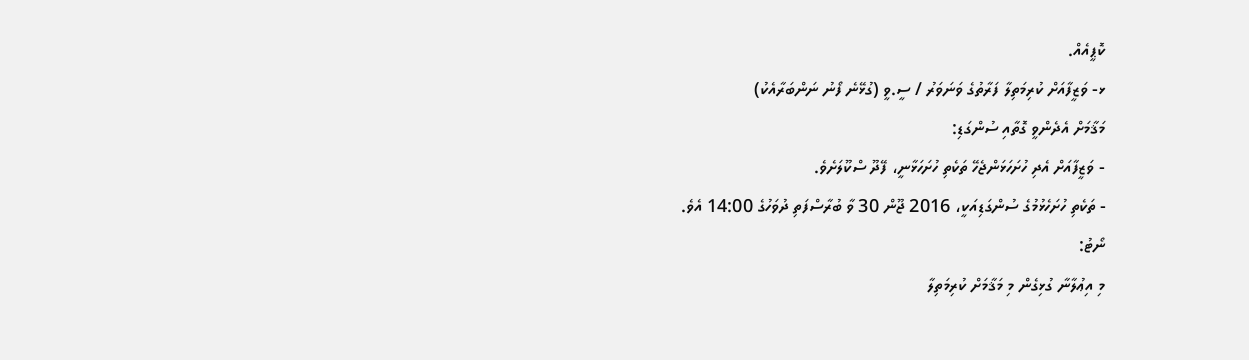ކޮޕީއެއް.
ޅ- ވަޒީފާއަށް ކުރިމަތިލާ ފަރާތުގެ ވަނަވަރު / ސީ.ވީ (ގުޅޭނެ ފޯނު ނަންބަރާއެކު)
މަޤާމަށް އެދެންވީ ގޮތާއި ސުންގަޑި:
- ވަޒީފާއަށް އެދި ހުށަހަޅަންޖެހޭ ތަކެތި ހުށަހަޅާނީ، ފޭދޫ ސްކޫލަށެވެ.
- ތަކެތި ހުށަހެޅުމުގެ ސުންގަޑިއަކީ، 2016 ޖޫން 30 ވާ ބުރާސްފަތި ދުވަހުގެ 14:00 އެވެ.
ނޯޓު:
މި އިޢުލާނާ ގުޅިގެން މި މަޤާމަށް ކުރިމަތިލާ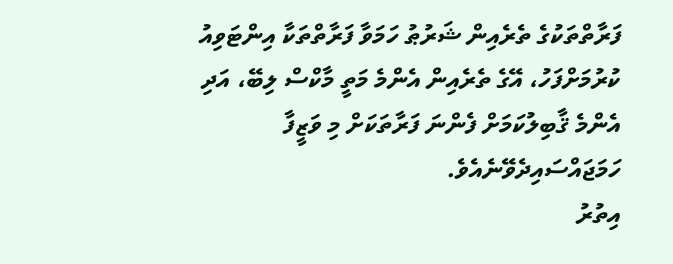ފަރާތްތަކުގެ ތެރެއިން ޝަރުޠު ހަމަވާ ފަރާތްތަކާ އިންޓަވިއު ކުރުމަށްފަހު، އޭގެ ތެރެއިން އެންމެ މަތީ މާކްސް ލިބޭ، އަދި އެންމެ ޤާބިލުކަމަށް ފެންނަ ފަރާތަކަށް މި ވަޒީފާ ހަމަޖައްސައިދެވޭނެއެވެ.
އިތުރު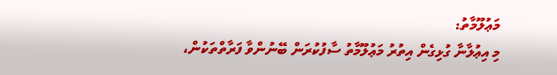މަޢުލޫމާތު:
މި އިޢުލާނާ ގުޅިގެން އިތުރު މަޢުލޫމާތު ސާފުކުރަން ބޭނުންވާ ފަރާތްތަކުން،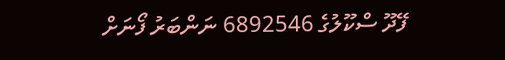ފޭދޫ ސްކޫލުގެ 6892546 ނަންބަރު ފޯނަށް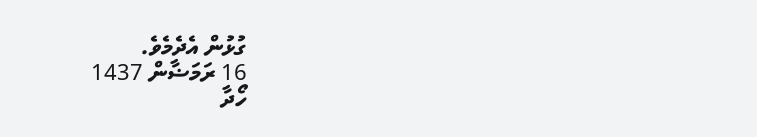ގުޅުން އެދެމެވެ.
16 ރަމަޟާން 1437
ހޯދާ